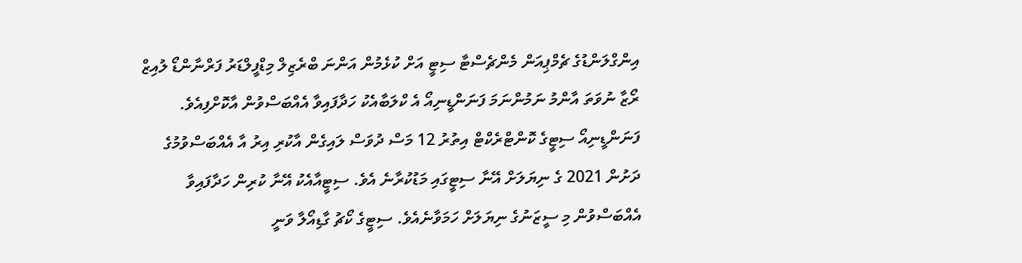އިންގްލަންޑުގެ ޗެމްޕިއަން މެންޗެސްޓާ ސިޓީ އަށް ކުޅެމުން އަންނަ ބްރެޒިލް މިޑްފީލްޑަރު ފަރްނާންޑޯ ލުއިޒް ރޯޒާ ނުވަތަ އާންމު ނަމުންނަމަ ފަނަންޑީނިއޯ އެ ކްލަބާއެކު ހަދާފައިވާ އެއްބަސްވުން އާކޮށްފިއެވެ.
ފަނަންޑީނިއޯ ސިޓީގެ ކޮންޓްރެކްޓް އިތުރު 12 މަސް ދުވަސް ލައިގެން އާކުރި އިރު އާ އެއްބަސްވުމުގެ ދަށުން 2021 ގެ ނިޔަލަށް އޭނާ ސިޓީގައި މަޑުކުރާނެ އެވެ. ސިޓީއާއެކު އޭނާ ކުރިން ހަދާފައިވާ އެއްބަސްވުން މި ސީޒަނުގެ ނިޔަލަށް ހަމަވާނެއެވެ. ސިޓީގެ ކޯޗު ގާޑިއޯލާ ވަނީ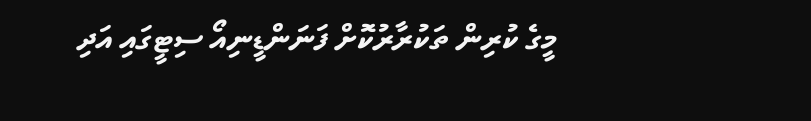މީގެ ކުރިން ތަކުރާރުކޮށް ފަނަންޑީނިއޯ ސިޓީގައި އަދި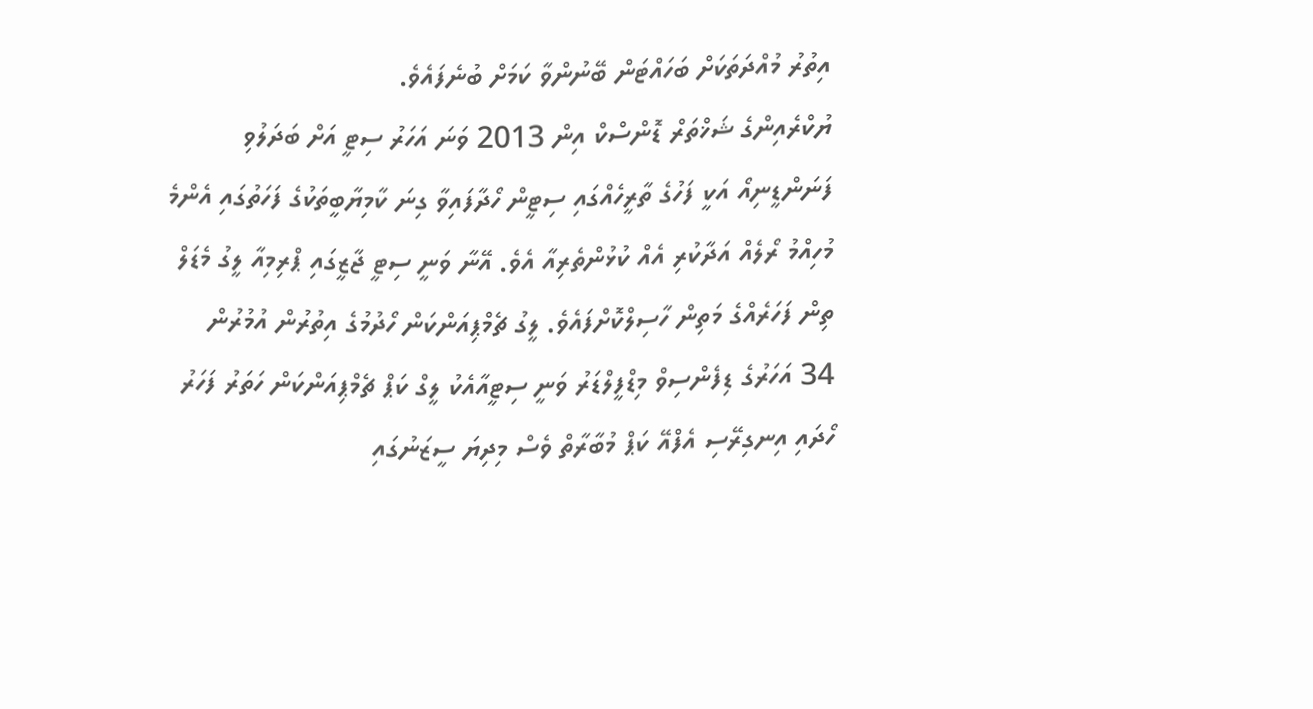އިތުރު މުއްދަތަކަށް ބަހައްޓަން ބޭނުންވާ ކަމަށް ބުނެފައެވެ.
ޔުކްރެއިންގެ ޝަޚްތަރް ޑޮންސްކް އިން 2013 ވަނަ އަހަރު ސިޓީ އަށް ބަދަލުވި ފަނަންޑީނިއޯ އަކީ ފަހުގެ ތާރީހެއްގައި ސިޓީން ހޯދާފައިވާ ގިނަ ކާމިޔާބީތަކުގެ ފަހަތުގައި އެންމެ މުހިއްމު ރޯލެއް އަދާކުރި އެއް ކުޅުންތެރިއާ އެވެ. އޭނާ ވަނީ ސިޓީ ޖާޒީގައި ޕްރިމިއާ ލީގު މެޑަލް ތިން ފަހަރެއްގެ މަތިން ހާސިލްކޮށްފައެވެ. ލީގު ޗެމްޕިއަންކަން ހޯދުމުގެ އިތުރުން އުމުރުން 34 އަހަރުގެ ޑިފެންސިވް މިޑްފީލްޑަރު ވަނީ ސިޓީއާއެކު ލީގް ކަޕް ޗެމްޕިއަންކަން ހަތަރު ފަހަރު ހޯދައި އިނގިރޭސި އެފްއޭ ކަޕް މުބާރާތް ވެސް މިދިޔަ ސީޒަނުގައި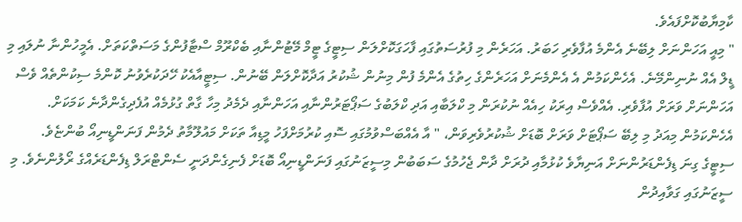ކާމިޔާބުކޮށްފައެވެ.
" މިއީ އަހަންނަށް ލިބޭނެ އެންމެ އުފާވެރި ހަބަރު. އަހަރެން މި ފުރުސަތުގައި ފާހަގަކޮށްލަން ސިޓީގެ ޓީމް މޭޓުންނާއި ބެކްރޫމް ސްޓާފުންގެ މަސަތްކަތަށް. އެމީހުންނާ ނުލައި މި ޑީލް އެއް ނުނިންމޭނެ. އެހެންކަމުން އެ އެންމެނަށް އަހަރެންގެ ހިތުގެ އެންމެ ފުން މިނުން ޝުކުރު އަދާކޮށްލަން ބޭނުން. ސިޓީއާއެކު ހޭދަކުރެވުނު ކޮންމެ ސިކުންތެއް ވެސް އަހަންނަށް ވަރަށް އުފާވެރި. އެއްވެސް އިރަކު ހިއެއް ނުކުރަން މި ކްލަބާއި އަދި ކްލަބުގެ ސަޕޯޓަރުންނާއި އަހަންނާއި ދެމެދު މިހާ ގާތް ގުޅުމެއް އުފެދިގެންދާނެ ކަމަކަށް. އެހެންކަމުން މިއަދު މި ލިބޭ ސަޕޯޓަށް ވަރަށް ބޮޑަށް ޝުކުރުވެރިވަން، " އާ އެއްބަސްވުމުގައި ސޮއި ކުރުމަށްފަހު މީޑިއާ ތަކަށް މައުލޫމާތު ދެމުން ފަނަންޑީނިއޯ ބުންޏެވެ.
ސިޓީގެ ގިނަ ޑިފެންޑަރުންނަށް އަނިޔާވެ ކުޅުމާއި ދުރަށް ދާން ޖެހުމުގެ ސަބަބުން މިސީޒަނުގައި ފަނަންޑީނިއޯ ބޮޑަށް ފެނިގެންދަނީ ސެންޓްރަލް ޑިފެންޑަރެއްގެ ރޯލުންނެވެ. މި ސީޒަނުގައި ގަވާއިދުން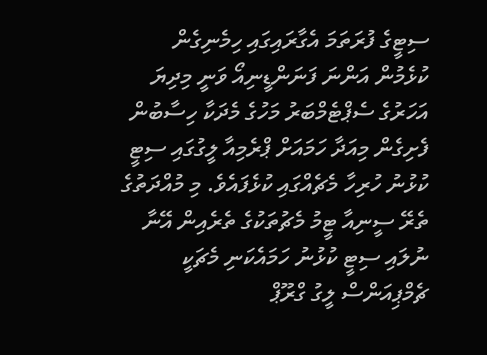ސިޓީގެ ފުރަތަމަ އެގާރައިގައި ހިމެނިގެން ކުޅެމުން އަންނަ ފަނަންޑީނިއޯ ވަނީ މިދިޔަ އަހަރުގެ ސެޕްޓެމްބަރު މަހުގެ މެދަކާ ހިސާބުން ފެށިގެން މިއަދާ ހަމައަށް ޕްރެމިއާ ލީގުގައި ސިޓީ ކުޅުނު ހުރިހާ މެޗެއްގައި ކުޅެފައެވެ. މި މުއްދަތުގެ ތެރޭ ސީނިއާ ޓީމު މެޗުތަކުގެ ތެރެއިން އޭނާ ނުލައި ސިޓީ ކުޅުނު ހަމައެކަނި މެޗަކީ ޗެމްޕިއަންސް ލީގު ގްރޫޕް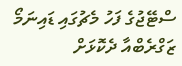ސްޓޭޖުގެ ފަހު މެޗުގައި ޑައިނަމޯ ޒަގްރެބްއާ ދެކޮޅަށް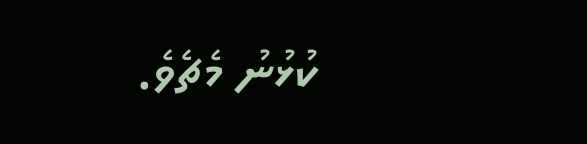ކުޅުނު މެޗެވެ.